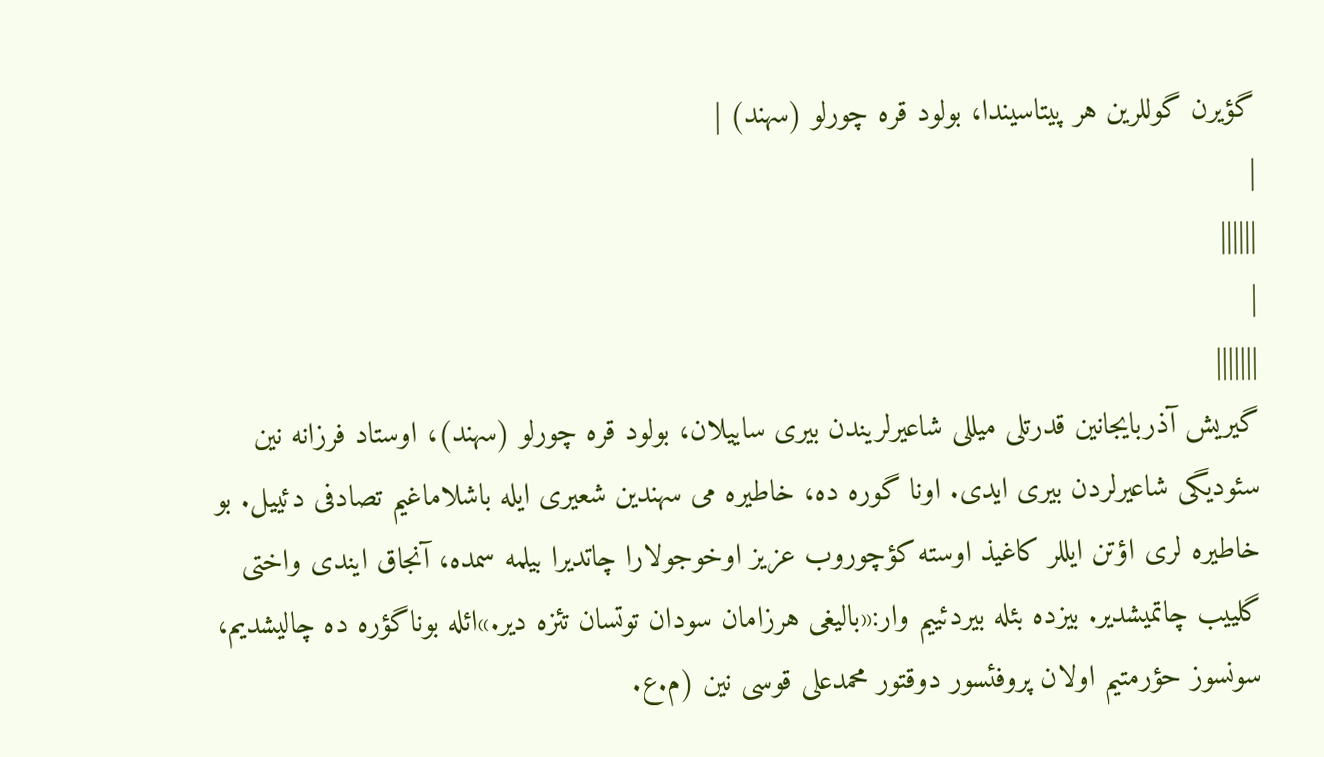گؤيرن گوللرين هر پيتاسيندا، بولود قره چورلو (سهند) |
|
||||||
|
|||||||
گيريش آذربايجانين قدرتلی ميللی شاعيرلريندن بيری ساييلان، بولود قره چورلو (سهند)، اوستاد فرزانه نين سئوديگی شاعيرلردن بيری ايدی. اونا گوره ده، خاطيره می سهندين شعيری ايله باشلاماغيم تصادفی دئييل. بو خاطيره لری اؤتن ايللر کاغيذ اوسته کؤچوروب عزيز اوخوجولارا چاتديرا بيلمه سمده، آنجاق ايندی واختی گلييب چاتميشدير. بيزده بئله بيردئييم وار:«باليغی هرزامان سودان توتسان تئزه دير.»ائله بوناگؤره ده چاليشديم، سونسوز حؤرمتيم اولان پروفئسور دوقتور محمدعلی قوسی نين (م.ع.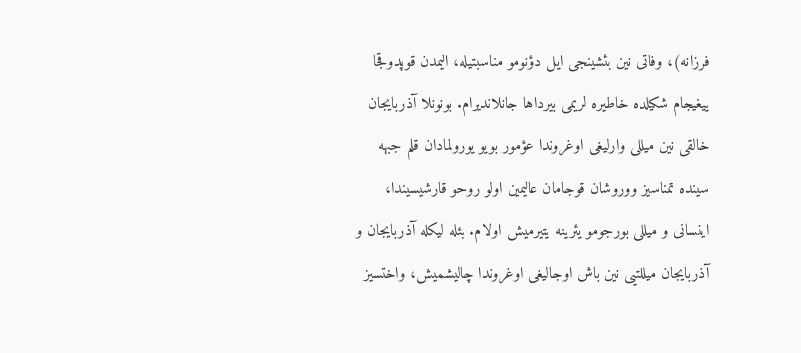فرزانه)، وفاتی نين بئشينجی ايل دؤنومو مناسبتيله، اليمدن قوپدوقجا ييغيجام شکيلده خاطيره لريمی بيرداها جانلانديرام. بونونلا آذربايجان خالقی نين ميللی وارليغی اوغروندا عؤمور بويو يورولمادان قلم جبهه سينده تمناسيز ووروشان قوجامان عاليمين اولو روحو قارشيسيندا، اينسانی و ميللی بورجومو يئرينه يتيرميش اولام. بئله ليکله آذربايجان و آذربايجان ميللتیی نين باش اوجاليغی اوغروندا چاليشميش، واختسيز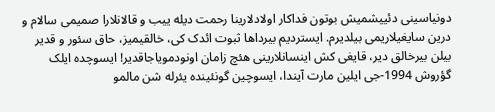دونياسينی دئييشميش بوتون فداکار اولادلارينا رحمت ديله ييب و قالانلارا صميمی سالام و درين سايغيلاريمی بيلديرم. ايسترديم بيرداها ثبوت ائدک کی، خالقيميز، حاق سئور و قدير بيلن بيرخالق دير، قايغی کش اينسانلارينی هئچ زامان اونودموياجاقدير! ايسوچده ايلک گؤروش 1994-جی ايلين مارت آيندا، ايسوچين گونئينده يئرله شن مالمو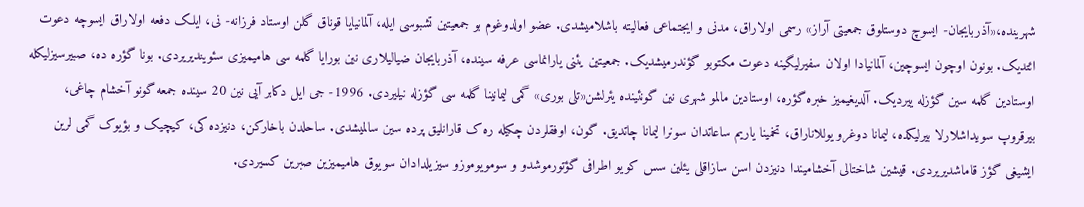شهرينده،«آذربايجان- ايسوچ دوستلوق جمعيتی آراز» رسمی اولاراق، مدنی و ايجتماعی فعاليته باشلاميشدی. عضو اولدوغوم بو جمعيتين تشبوسی ايله، آلمانيايا قوناق گلن اوستاد فرزانه- نی، ايلک دفعه اولاراق ايسوچه دعوت ائتديک. بونون اوچون ايسوچين، آلمانيادا اولان سفيرليگينه دعوت مکتوبو گؤندرميشديک. جمعيتين يئنی يارانماسی عرفه سينده، آذربايجان ضياليلاری نين بورايا گلمه سی هاميميزی سئوينديريردی. بونا گؤره ده، صبيرسيزليکله اوستادين گلمه سين گؤزله ييرديک. آلديغيميز خبره گؤره، اوستادين مالمو شهری نين گونئينده يئرلشن«تلی بوری» گمی ليمانينا گلمه سی گؤزله نيليردی. 1996- جی ايل دکابر آيی نين 20 سينده جمعه گونو آخشام چاغی، بيرقروپ سويداشلارلا بيرليکده، ليمانا دوغرو يوللاناراق، تخمينا ياريم ساعاتدان سونرا ليمانا چاتديق. گون، اوفقلردن چکيله ره ک قارانليق پرده سين سالميشدی. ساحلدن باخارکن، دنيزده کی، کيچيک و بؤيوک گمی لرين ايشيغی گؤز قاماشديريردی. قيشين شاختالی آخشاميندا دنيزدن اسن سازاقلی يئلين سس کويو اطرافی گؤتورموشدو و سومويوموزو سيزيلدادان سويوق هاميميزين صبرين کسيردی.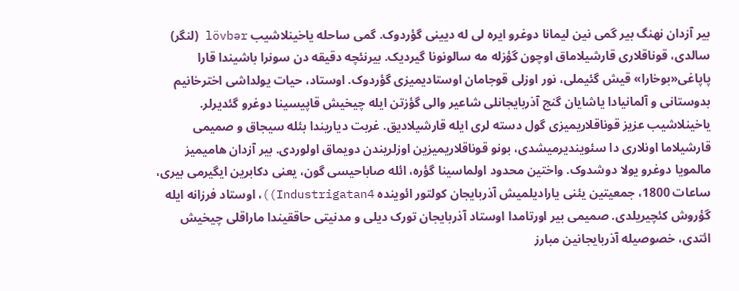بير آزدان نهنگ بير گمی نين ليمانا دوغرو ايره لی له ديينی گؤردوک. گمی ساحله ياخينلاشيب lövbər (لنگر) سالدی، قوناقلاری قارشيلاماق اوچون گؤزله مه سالونونا گيرديک. بيرنئچه دقيقه دن سونرا باشيندا قارا پاپاغی«بوخارا» قيش گئيملی، نور اوزلی قوجامان اوستاديميزی گؤردوک. اوستاد، حيات يولداشی اخترخانيم بدوستانی و آلمانيادا ياشايان گنج آذربايجانلی شاعير والی گؤزتن ايله چيخيش قاپيسينا دوغرو گئديرلر. ياخينلاشيب عزيز قوناقلاريميزی گول دسته لری ايله قارشيلاديق. غربت دياريندا بئله سيجاق و صميمی قارشيلاما اونلاری دا سئوينديرميشدی، بونو قوناقلاريميزين اوزلريندن دويماق اولوردی. بير آزدان هاميميز مالمويا دوغرو يولا دوشدوک. واختين محدود اولماسينا گؤره، ائله صاباحيسی گون، يعنی دکابرين ايگيرمی بيری، ساعات 1800، جمعيتين يئنی ياراديلميش آذربايجان کولتور ائوینده Industrigatan4))، اوستاد فرزانه ايله گؤروش کئچيريلدی. صميمی بير اورتامدا اوستاد آذربايجان تورک ديلی و مدنيتی حاققيندا ماراقلی چيخيش ائتدی، خصوصيله آذربايجانين مبارز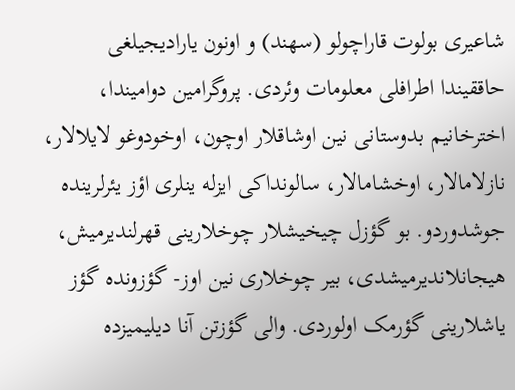شاعيری بولوت قاراچولو (سهند) و اونون ياراديجيلغی حاققيندا اطرافلی معلومات وئردی. پروگرامين دواميندا، اخترخانيم بدوستانی نين اوشاقلار اوچون، اوخودوغو لايلالار، نازلامالار، اوخشامالار، سالونداکی ايزله ينلری اؤز يئرلرينده جوشدوردو. بو گؤزل چيخيشلار چوخلارينی قهرلنديرميش، هيجانلانديرميشدی، بير چوخلاری نين اوز- گؤزونده گؤز ياشلارينی گؤرمک اولوردی. والی گؤزتن آنا ديليميزده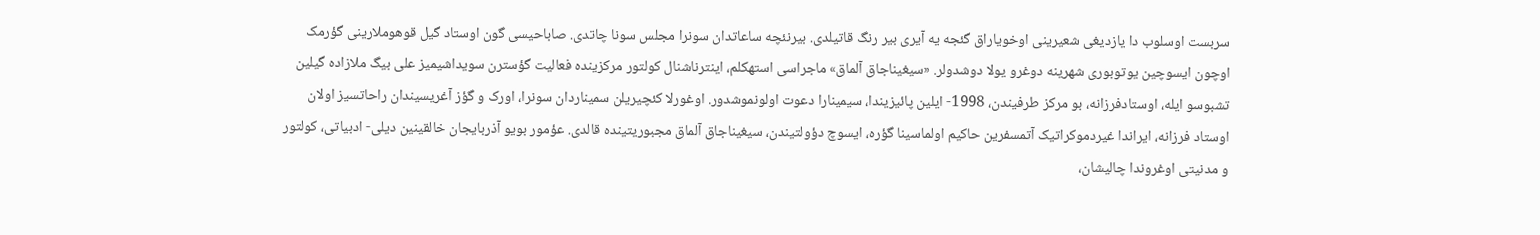سربست اوسلوب دا يازديغی شعيرينی اوخوياراق گئجه يه آيری بير رنگ قاتيلدی. بيرنئچه ساعاتدان سونرا مجلس سونا چاتدی. صاباحيسی گون اوستاد گيل قوهوملارينی گؤرمک اوچون ايسوچين يوتوبوری شهرينه دوغرو يولا دوشدولر. «سيغيناجاق آلماق» ماجراسی استهکلم، اينترناشنال کولتور مرکزینده فعاليت گؤسترن سويداشيميز علی بيگ ملازاده گيلين تشبوسو ايله، اوستادفرزانه، بو مرکز طرفيندن، 1998- ايلين پائيزيندا، سيمينارا دعوت اولونموشدور. اوغورلا کئچيريلن سميناردان سونرا، اورک و گؤز آغريسیندان راحاتسيز اولان اوستاد فرزانه، ايراندا غيردموکراتيک آتمسفرين حاکيم اولماسینا گؤره، ايسوچ دؤولتيندن، سيغيناجاق آلماق مجبوريتينده قالدی. عؤمور بويو آذربايجان خالقينين ديلی- ادبياتی، کولتور و مدنيتی اوغروندا چاليشان،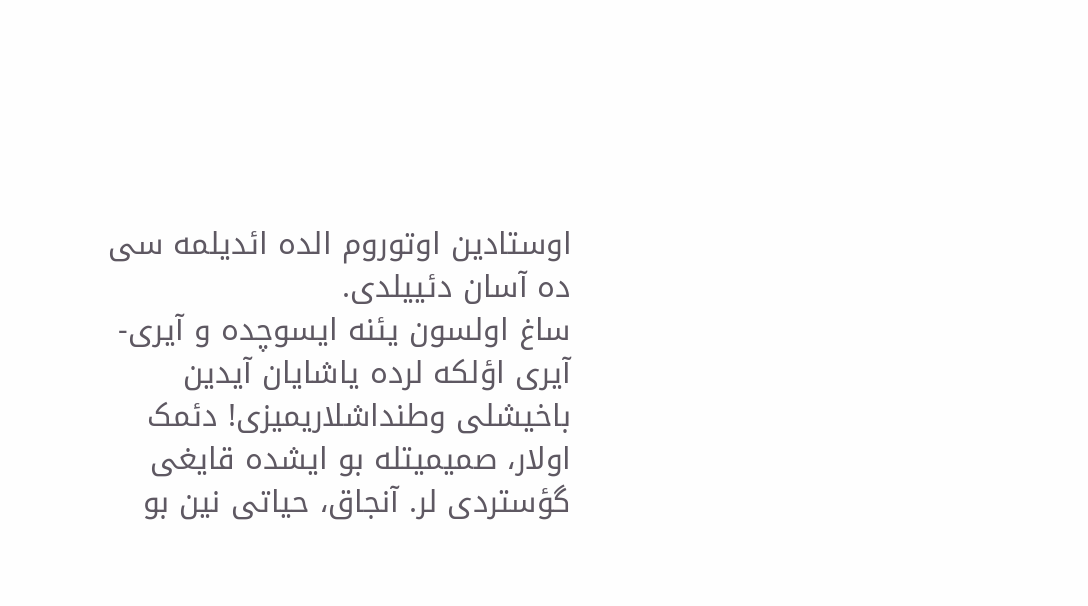اوستادين اوتوروم الده ائديلمه سی ده آسان دئييلدی.
ساغ اولسون يئنه ايسوچده و آيری- آيری اؤلکه لرده ياشايان آيدين باخيشلی وطنداشلاريميزی! دئمک اولار، صميميتله بو ايشده قايغی گؤستردی لر. آنجاق، حياتی نين بو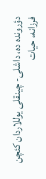دؤرونده ده، داشلی- چينقلی يوللاردان کئچن فرزانه، حيات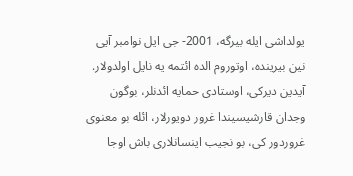يولداشی ايله بيرگه، 2001- جی ايل نوامبر آيی نين بيرينده، اوتوروم الده ائتمه يه نايل اولدولار. آيدين ديرکی، اوستادی حمايه ائدنلر، بوگون وجدان قارشيسيندا غرور دويورلار، ائله بو معنوی غروردور کی، بو نجيب اينسانلاری باش اوجا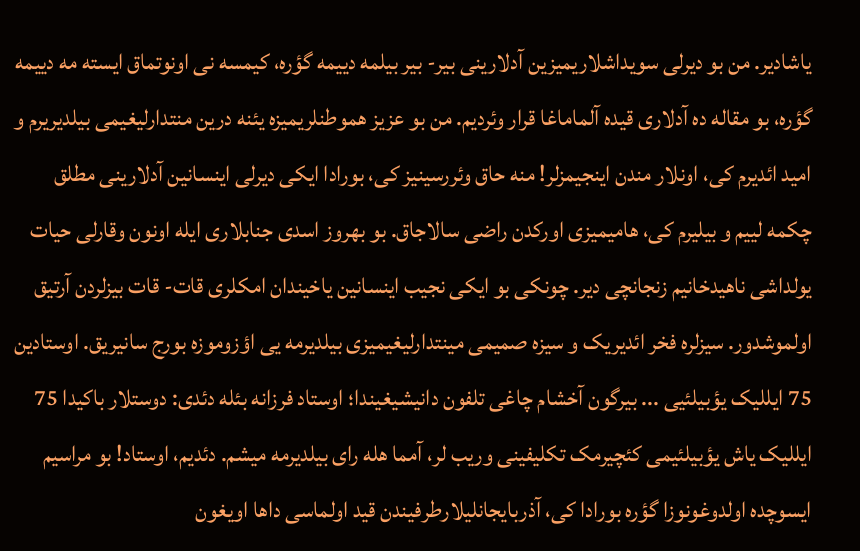ياشادير. من بو ديرلی سويداشلاريميزين آدلارينی بير- بير بيلمه دييمه گؤره، کيمسه نی اونوتماق ايسته مه دييمه گؤره، بو مقاله ده آدلاری قيده آلماماغا قرار وئرديم. من بو عزيز هموطنلريميزه يئنه درين منتدارليغيمی بيلديريرم و اميد ائديرم کی، اونلار مندن اينجیمزلر! منه حاق وئررسينيز کی، بورادا ايکی ديرلی اينسانين آدلارينی مطلق چکمه لیيم و بيليرم کی، هاميميزی اورکدن راضی سالاجاق. بو بهروز اسدی جنابلاری ايله اونون وقارلی حيات يولداشی ناهيدخانيم زنجانچی دير. چونکی بو ايکی نجيب اينسانين ياخيندان امکلری قات- قات بيزلردن آرتيق اولموشدور. سيزلره فخر ائديريک و سيزه صميمی مينتدارليغيميزی بيلديرمه يی اؤزوموزه بورج سانيريق. اوستادين 75 ايلليک يؤبيلئيی ... بيرگون آخشام چاغی تلفون دانيشيغيندا؛ اوستاد فرزانه بئله دئدی: دوستلار باکيدا 75 ايلليک ياش يؤبيلئيمی کئچيرمک تکليفينی وريب لر، آمما هله رای بيلديرمه ميشم. دئديم، اوستاد! بو مراسيم ايسوچده اولدوغونوزا گؤره بورادا کی، آذربايجانليلارطرفيندن قيد اولماسی داها اويغون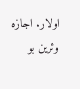اولار. اجازه وئرين بو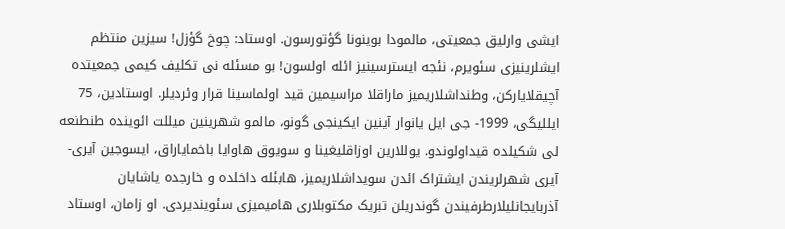ايشی وارليق جمعيتی، مالمودا بوينونا گؤتورسون. اوستاد: چوخ گؤزل! سيزين منتظم ايشلرينيزی سئويرم، نئجه ايسترسينيز ائله اولسون! بو مسئله نی تکليف کيمی جمعيتده آچيقلايارکن، وطنداشلاريميز ماراقلا مراسيمين قيد اولماسينا قرار وئرديلر. اوستادين، 75 ايلليگی، 1999- جی ايل يانوار آينين ايکينجی گونو، مالمو شهرينين ميللت ائوينده طنطنعه لی شکيلده قيداولوندو. يوللارين اوزاقليغينا و سويوق هاوايا باخماياراق، ايسوجين آيری- آيری شهرلريندن ايشتراک ائدن سويداشلاريميز، هابئله داخلده و خارجده ياشايان آذربايجانليلارطرفيندن گوندريلن تبريک مکتوبلاری هاميميزی سئوينديردی. او زامان، اوستاد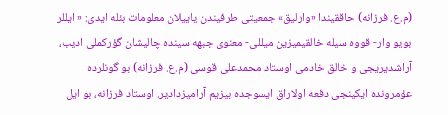(م.ع. فرزانه) حاققيندا «وارليق» جمعيتی طرفيندن ياييلان معلومات بئله ايدی: « ايللر بويو وار- قووه سيله خالقيميزين ميللی- معنوی جبهه سينده چاليشان گؤرکملی اديب، آراشديريجی و خالق خادمی اوستاد محمدعلی قوسی (م.ع. فرزانه) بو گونلرده عؤمرونده ايکينجی دفعه اولاراق ايسوجده بيزيم آراميزدادير. اوستاد فرزانه، بو ايل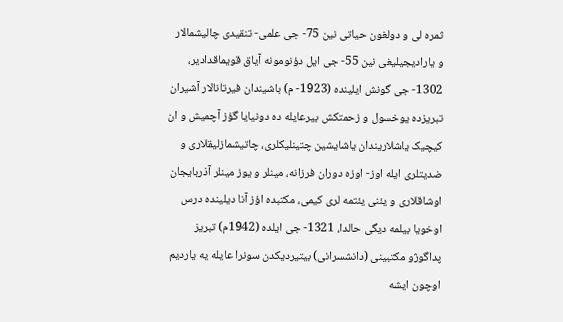ثمره لی و دولغون حياتی نين 75- جی علمی- تنقيدی چاليشمالار و ياراديجيليغی نين 55- جی ايل دؤنومونه آياق قويماقدادير، 1302- جی گونش ايلينده (1923- م) باشيندان فيرتانالار آشيران تبريزده يوخسول و زحمتکش بيرعايله ده دونيايا گؤز آچميش و ان کيچيک ياشلاريندان ياشايشين چتينليکلری، چاتيشمازليقلاری و ضديتلری ايله اوز- اوزه دوران فرزانه، مينلر و يوز مينلر آذربايجان اوشاقلاری و يئنی يئتمه لری کيمی، مکتبده اؤز آنا ديلينده درس اوخويا بيلمه ديگی حالدا، 1321- جی ايلده (1942م) تبريز پداگوژو مکتبينی (دانشسرانی) بيتيرديکدن سونرا عايله يه يارديم اوچون ايشه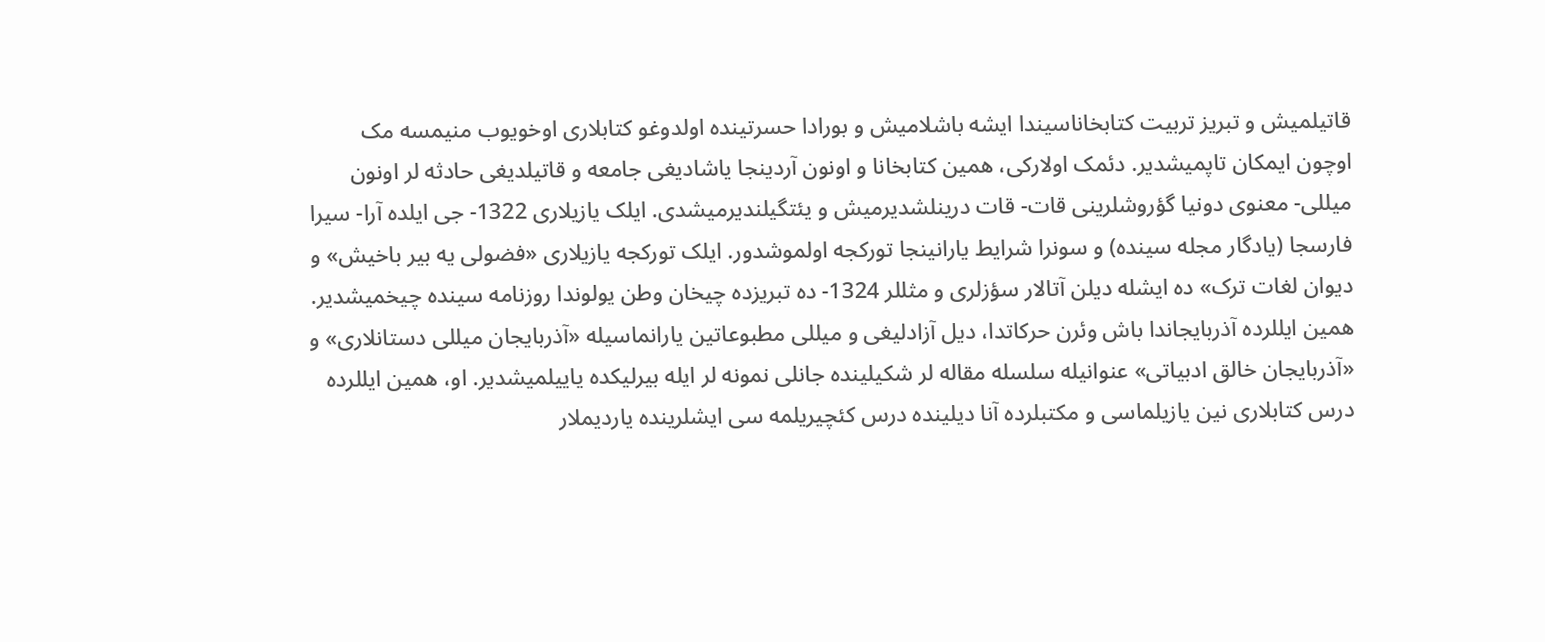قاتيلميش و تبريز تربيت کتابخاناسيندا ايشه باشلاميش و بورادا حسرتينده اولدوغو کتابلاری اوخويوب منيمسه مک اوچون ايمکان تاپميشدير. دئمک اولارکی، همين کتابخانا و اونون آردينجا ياشاديغی جامعه و قاتيلديغی حادثه لر اونون ميللی- معنوی دونيا گؤروشلرينی قات- قات درينلشديرميش و يئتگيلنديرميشدی. ايلک يازيلاری 1322- جی ايلده آرا- سيرا فارسجا (يادگار مجله سينده) و سونرا شرايط يارانينجا تورکجه اولموشدور. ايلک تورکجه يازيلاری «فضولی يه بير باخيش» و ديوان لغات ترک» ده ايشله ديلن آتالار سؤزلری و مثللر 1324- ده تبريزده چيخان وطن يولوندا روزنامه سينده چيخميشدير. همين ايللرده آذربايجاندا باش وئرن حرکاتدا، ديل آزادليغی و ميللی مطبوعاتين يارانماسيله «آذربايجان ميللی دستانلاری» و «آذربايجان خالق ادبياتی» عنوانيله سلسله مقاله لر شکيلينده جانلی نمونه لر ايله بيرليکده ياييلميشدير. او، همين ايللرده درس کتابلاری نين يازيلماسی و مکتبلرده آنا ديلينده درس کئچيريلمه سی ايشلرينده يارديملار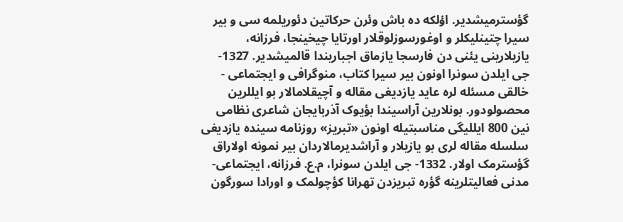گؤسترميشدير. اؤلکه ده باش وئرن حرکاتين دئوريلمه سی و بير سيرا چتينليکلر و اوغورسوزلوقلار اورتايا چيخينجا، فرزانه، يازيلارينی يئنی دن فارسجا يازماق اجباريندا قالميشدير. 1327- جی ايلدن سونرا اونون بير سيرا کتاب، منوگرافی و ايجتماعی - خالقی مسئله لره عايد يازديغی مقاله و آچيقلامالار بو ايللرين محصولودور. بونلارين آراسيندا بؤيوک آذربايجان شاعری نظامی نين 800 ايلليگی مناسبتيله اونون «تبريز» روزنامه سينده يازديغی سلسله مقاله لری بو يازيلار و آراشديرمالاردان بير نمونه اولاراق گؤسترمک اولار. 1332- جی ايلدن سونرا، م.ع. فرزانه، ايجتماعی- مدنی فعاليتلرينه گؤره تبريزدن تهرانا کؤچولمک و اورادا سورگون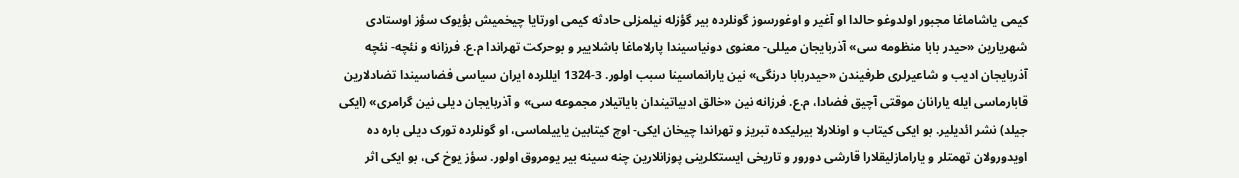کيمی ياشاماغا مجبور اولدوغو حالدا او آغير و اوغورسوز گونلرده بير گؤزله نيلمزلی حادثه کيمی اورتايا چيخميش بؤيوک سؤز اوستادی شهريارين «حيدر بابا منظومه سی» آذربايجان ميللی- معنوی دونياسيندا پارلاماغا باشلايير و بوحرکت تهراندا م.ع. فرزانه و نئچه- نئچه آذربايجان اديب و شاعيرلری طرفيندن «حيدربابا درنگی» نين يارانماسينا سبب اولور. 3-1324 ايللرده ايران سياسی فضاسيندا تضادلارين قابارماسی ايله يارانان موقتی آچيق فضادا، م.ع. فرزانه نين «خالق ادبياتيندان باياتيلار مجموعه سی» و آذربايجان ديلی نين گرامری» (ايکی جيلد) نشر ائديلير. بو ايکی کيتاب و اونلارلا بيرليکده تبريز و تهراندا چيخان ايکی- اوچ کيتابين ياييلماسی، او گونلرده تورک ديلی باره ده اويدورولان تهمتلر و يارامازليقلارا قارشی دورور و تاريخی ايستکلرينی پوزانلارين چنه سينه بير يومروق اولور. سؤز يوخ کی، بو ايکی اثر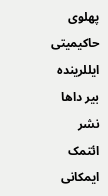پهلوی حاکيميتی ايللرينده بير داها نشر ائتمک ايمکانی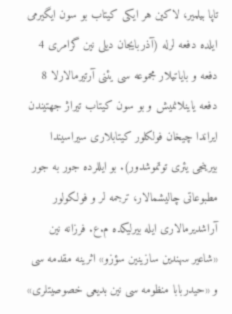تاپا بيلمير، لاکين هر ايکی کيتاب بو سون ايگيرمی ايلده دفعه لرله (آذربايجان ديلی نين گرامری 4 دفعه و باياتيلار مجموعه سی يئنی آرتيرمالارلا 8 دفعه ياينلانميش و بو سون کيتاب تيراژ جهتيندن ايراندا چيخان فولکلور کيتابلاری سيراسيندا بيرينجی يئری توتموشدور). بو ايللرده جور به جور مطبوعاتی چاليشمالار، ترجمه لر و فولکولور آراشديرمالاری ايله بيرليکده م.ع. فرزانه نين «شاعير سهندين سازينين سؤزو» اثرينه مقدمه سی و «حيدربابا منظومه سی نين بديعی خصوصيتلری»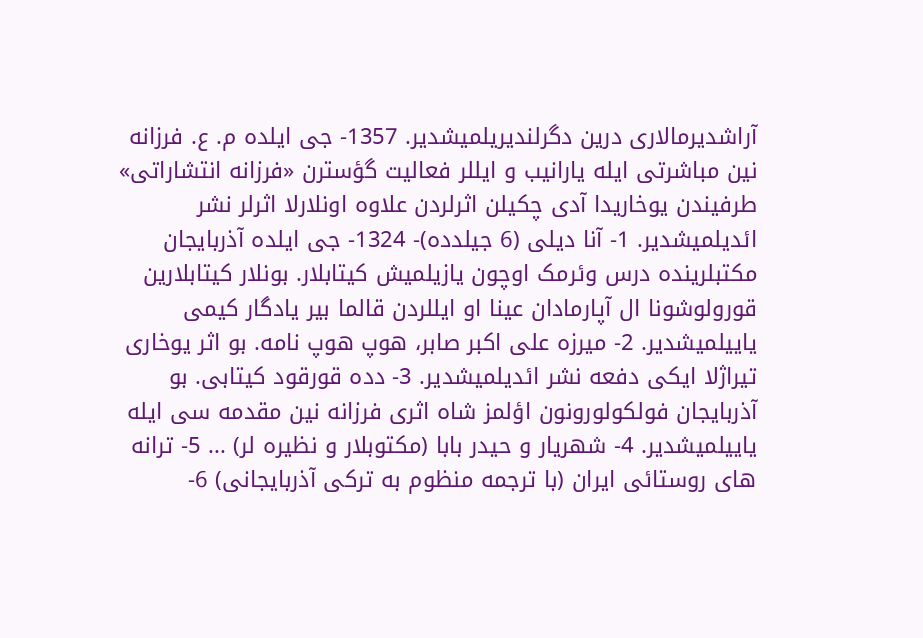آراشديرمالاری درين دگرلنديريلميشدير. 1357- جی ايلده م. ع. فرزانه نين مباشرتی ايله يارانيب و ايللر فعاليت گؤسترن «فرزانه انتشاراتی» طرفيندن يوخاريدا آدی چکيلن اثرلردن علاوه اونلارلا اثرلر نشر ائديلميشدير. 1- آنا ديلی (6 جيلدده)- 1324- جی ايلده آذربايجان مکتبلرينده درس وئرمک اوچون يازيلميش کيتابلار. بونلار کيتابلارين قورولوشونا ال آپارمادان عينا او ايللردن قالما بير يادگار کيمی ياييلميشدير. 2- ميرزه علی اکبر صابر، هوپ هوپ نامه. بو اثر يوخاری تيراژلا ايکی دفعه نشر ائديلميشدير. 3- دده قورقود کيتابی. بو آذربايجان فولکولورونون اؤلمز شاه اثری فرزانه نين مقدمه سی ايله ياييلميشدير. 4- شهريار و حيدر بابا (مکتوبلار و نظيره لر) ... 5- ترانه های روستائی ايران (با ترجمه منظوم به ترکی آذربايجانی) 6-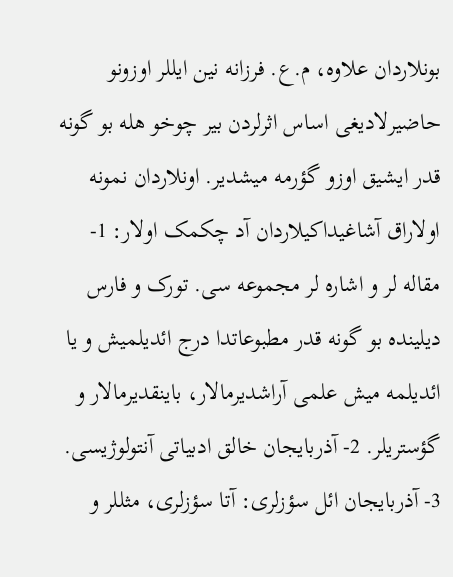بونلاردان علاوه، م.ع. فرزانه نين ايللر اوزونو حاضيرلاديغی اساس اثرلردن بير چوخو هله بو گونه قدر ايشيق اوزو گؤرمه ميشدير. اونلاردان نمونه اولاراق آشاغيداکيلاردان آد چکمک اولار: 1- مقاله لر و اشاره لر مجموعه سی. تورک و فارس ديلينده بو گونه قدر مطبوعاتدا درج ائديلميش و يا ائديلمه ميش علمی آراشديرمالار، باينقديرمالار و گؤستريلر. 2- آذربايجان خالق ادبياتی آنتولوژيسی. 3- آذربايجان ائل سؤزلری: آتا سؤزلری، مثللر و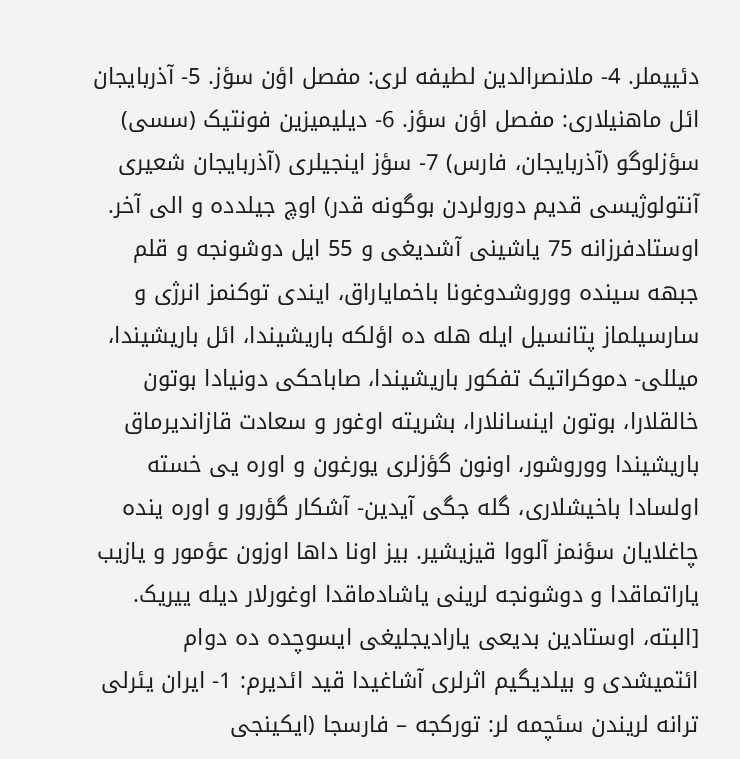دئييملر. 4- ملانصرالدين لطيفه لری: مفصل اؤن سؤز. 5- آذربايجان ائل ماهنيلاری: مفصل اؤن سؤز. 6- ديليميزين فونتيک (سسی) سؤزلوگو (آذربايجان، فارس) 7- سؤز اينجيلری (آذربايجان شعيری آنتولوژيسی قديم دورولردن بوگونه قدر) اوچ جيلدده و الی آخر. اوستادفرزانه 75 ياشينی آشديغی و 55 ايل دوشونجه و قلم جبهه سينده ووروشدوغونا باخماياراق، ايندی توکنمز انرژی و سارسيلماز پتانسيل ايله هله ده اؤلکه باريشيندا، ائل باريشيندا، ميللی- دموکراتيک تفکور باريشيندا، صاباحکی دونيادا بوتون خالقلارا، بوتون اينسانلارا، بشريته اوغور و سعادت قازانديرماق باريشيندا ووروشور، اونون گؤزلری يورغون و اوره يی خسته اولسادا باخيشلاری، گله جگی آيدين- آشکار گؤرور و اوره ينده چاغلايان سؤنمز آلووا قيزيشير. بيز اونا داها اوزون عؤمور و يازيب ياراتماقدا و دوشونجه لرينی ياشادماقدا اوغورلار ديله ييريک. [البته، اوستادين بديعی ياراديجليغی ايسوچده ده دوام ائتميشدی و بيلديگيم اثرلری آشاغيدا قيد ائديرم: 1- ايران يئرلی ترانه لريندن سئچمه لر: تورکجه – فارسجا (ايکينجی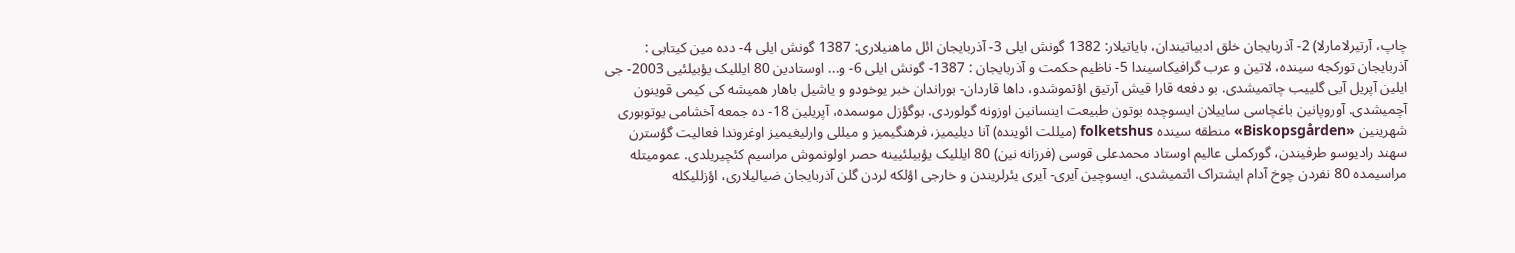چاپ، آرتيرلامارلا) 2- آذربايجان خلق ادبياتيندان، باياتيلار: 1382 گونش ايلی 3- آذربايجان ائل ماهنيلاری: 1387 گونش ايلی 4- دده مين کيتابی : آذربايجان تورکجه سينده، لاتين و عرب گرافيکاسيندا 5- ناظيم حکمت و آذربايجان : 1387- گونش ايلی 6- و... اوستادين 80 ايلليک يؤبيلئيی 2003- جی ايلين آپريل آيی گلييب چاتميشدی. بو دفعه قارا قيش آرتيق اؤتموشدو، داها قاردان- بوراندان خبر يوخودو و ياشيل باهار هميشه کی کيمی قوينون آچميشدی. آوروپانين باغچاسی ساييلان ايسوچده بوتون طبيعت اينسانين اوزونه گولوردی. بوگؤزل موسمده، آپريلين 18- ده جمعه آخشامی يوتوبوری شهرينين «Biskopsgården» منطقه سينده folketshus (ميللت ائوينده) آنا ديليميز، فرهنگيميز و ميللی وارليغيميز اوغروندا فعاليت گؤسترن سهند راديوسو طرفيندن، گورکملی عاليم اوستاد محمدعلی قوسی (فرزانه نين) 80 ايلليک يؤبيلئیینه حصر اولونموش مراسيم کئچيريلدی. عموميتله مراسيمده 80 نفردن چوخ آدام ايشتراک ائتميشدی. ايسوچين آيری- آيری يئرلريندن و خارجی اؤلکه لردن گلن آذربايجان ضياليلاری، اؤزلليکله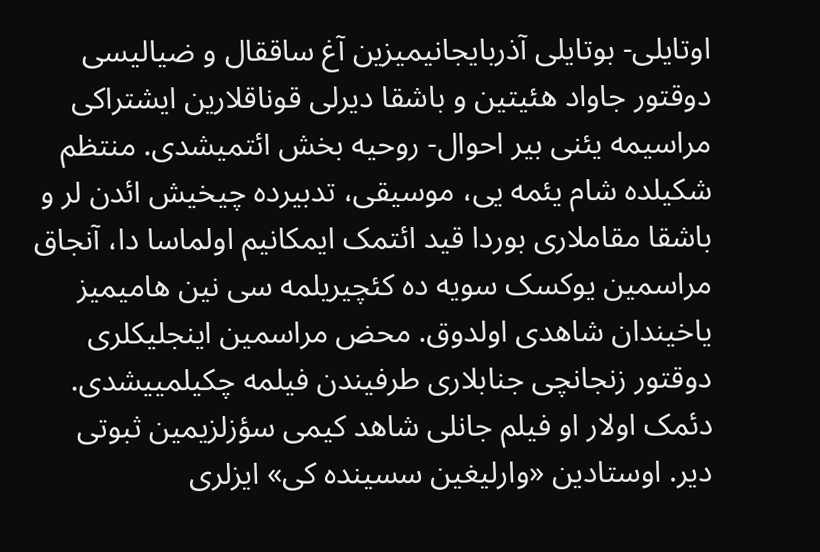اوتايلی- بوتايلی آذربايجانيميزين آغ ساققال و ضياليسی دوقتور جاواد هئيتين و باشقا ديرلی قوناقلارين ايشتراکی مراسيمه يئنی بير احوال- روحيه بخش ائتميشدی. منتظم شکيلده شام يئمه يی، موسيقی، تدبيرده چيخيش ائدن لر و باشقا مقاملاری بوردا قيد ائتمک ايمکانيم اولماسا دا، آنجاق مراسمين يوکسک سويه ده کئچيريلمه سی نين هاميميز ياخيندان شاهدی اولدوق. محض مراسمين اينجليکلری دوقتور زنجانچی جنابلاری طرفيندن فيلمه چکيلمييشدی. دئمک اولار او فيلم جانلی شاهد کيمی سؤزلزيمين ثبوتی دير. اوستادين «وارليغين سسینده کی» ايزلری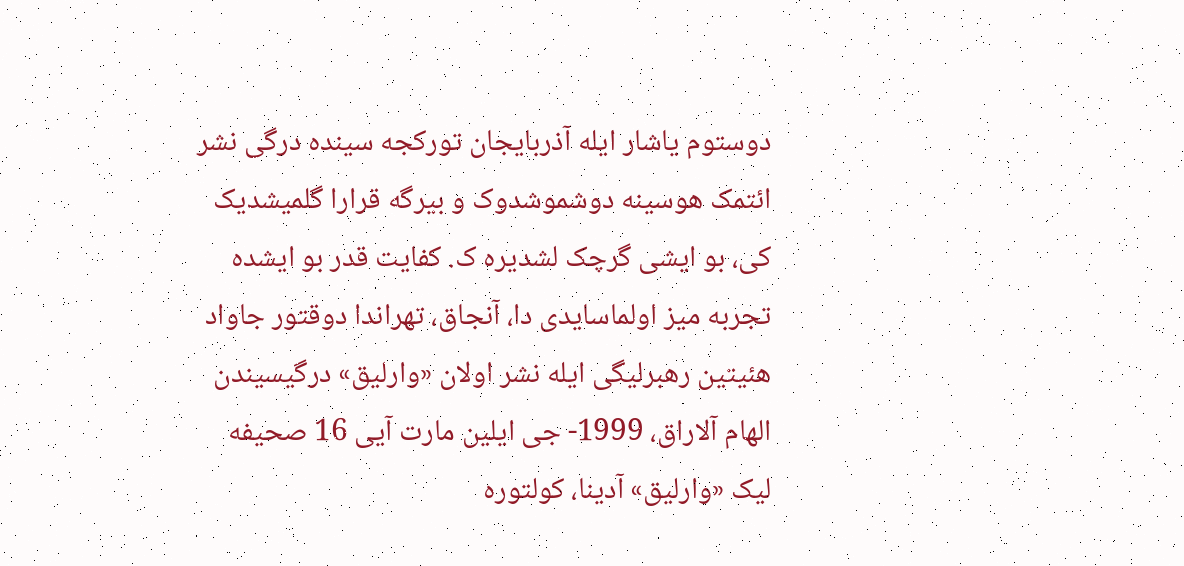دوستوم ياشار ايله آذربايجان تورکجه سينده درگی نشر ائتمک هوسينه دوشموشدوک و بيرگه قرارا گلميشديک کی، بو ايشی گرچک لشديره ک. کفايت قدر بو ايشده تجربه ميز اولماسايدی دا، آنجاق، تهراندا دوقتور جاواد هئيتين رهبرليگی ايله نشر اولان «وارليق» درگیسيندن الهام آلاراق، 1999- جی ايلين مارت آيی 16 صحيفه ليک «وارليق» آدينا، کولتوره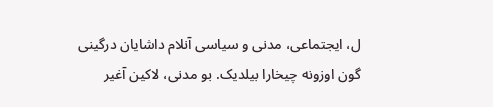ل، ايجتماعی، مدنی و سياسی آنلام داشايان درگينی گون اوزونه چيخارا بيلديک. بو مدنی، لاکين آغير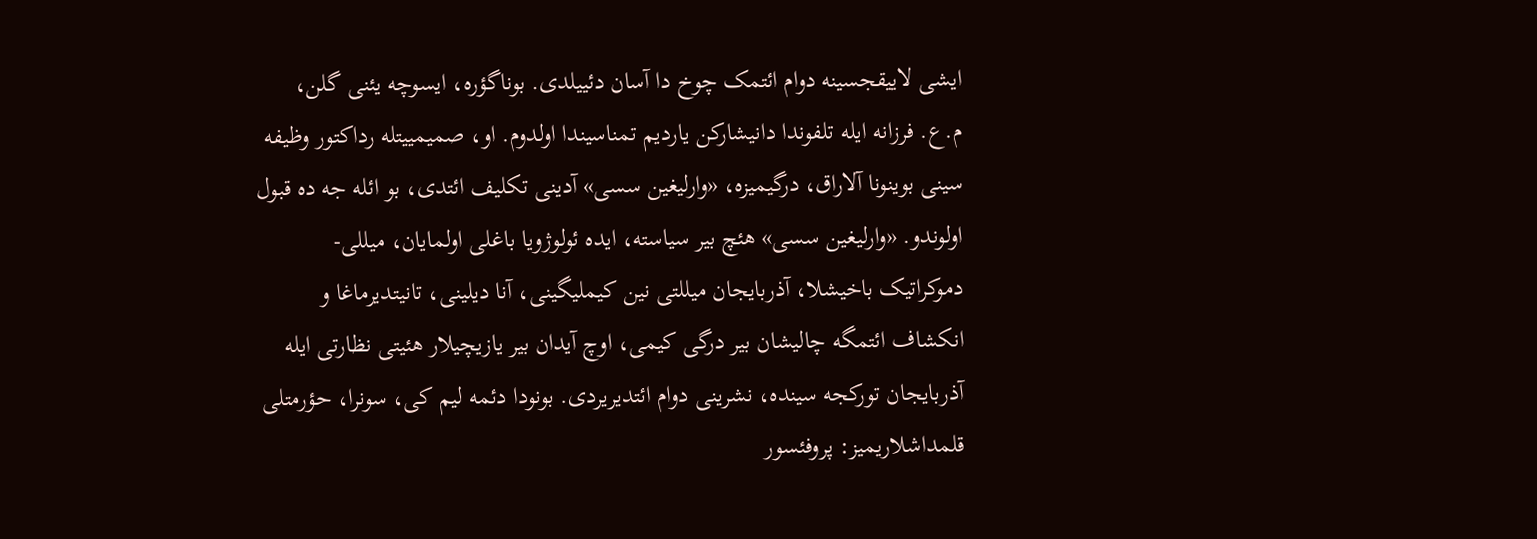ايشی لاييقجسينه دوام ائتمک چوخ دا آسان دئييلدی. بوناگؤره، ايسوچه يئنی گلن، م.ع. فرزانه ايله تلفوندا دانيشارکن يارديم تمناسيندا اولدوم. او، صميمييتله رداکتور وظيفه سينی بوينونا آلاراق، درگيميزه، «وارليغين سسی» آدينی تکليف ائتدی، بو ائله جه ده قبول اولوندو. «وارليغين سسی» هئچ بير سياسته، ايده ئولوژويا باغلی اولمايان، ميللی- دموکراتيک باخيشلا، آذربايجان ميللتی نين کيمليگينی، آنا ديلينی، تانيتديرماغا و انکشاف ائتمگه چاليشان بير درگی کيمی، اوچ آيدان بير يازيچيلار هئيتی نظارتی ايله آذربايجان تورکجه سينده، نشرينی دوام ائتدیريردی. بونودا دئمه ليم کی، سونرا، حؤرمتلی قلمداشلاريميز: پروفئسور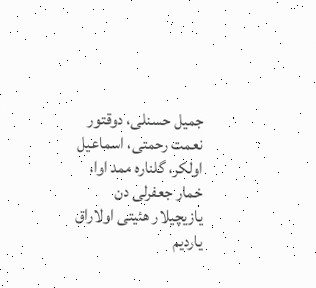جميل حسنلی، دوقتور نعمت رحمتی، اسماعيل اولکر، گلناره ممد اوا، خمار جعفرلی دن يازيچيلار هئيتی اولاراق يارديم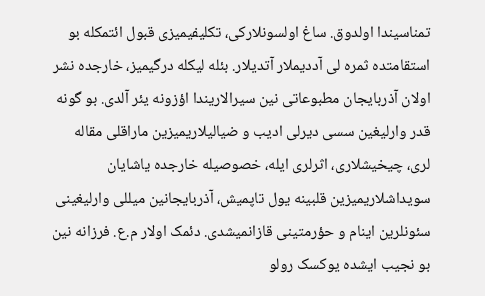تمناسيندا اولدوق. ساغ اولسونلارکی، تکليفيميزی قبول ائتمکله بو استقامتده ثمره لی آدديملار آتديلار. بئله ليکله درگيميز، خارجده نشر اولان آذربايجان مطبوعاتی نين سيرالاريندا اؤزونه يئر آلدی. بو گونه قدر وارليغين سسی ديرلی اديب و ضياليلاريميزين ماراقلی مقاله لری، چيخيشلاری، اثرلری ايله، خصوصيله خارجده ياشايان سويداشلاريميزين قلبينه يول تاپميش، آذربايجانين ميللی وارليغينی سئونلرين اينام و حؤرمتينی قازانميشدی. دئمک اولار م.ع. فرزانه نين بو نجيب ايشده يوکسک رولو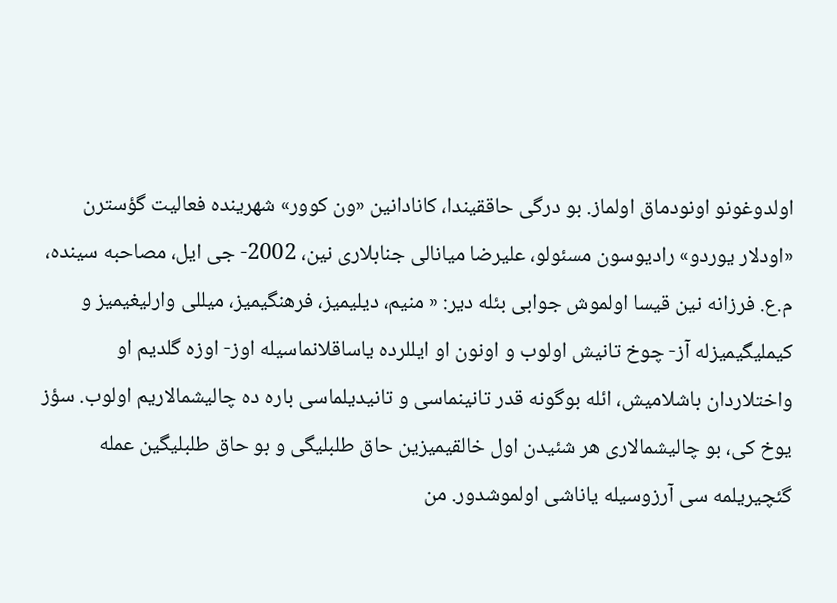اولدوغونو اونودماق اولماز. بو درگی حاققيندا، کانادانين «ون کوور» شهرينده فعاليت گؤسترن «اودلار يوردو» راديوسون مسئولو، عليرضا ميانالی جنابلاری نين، 2002- جی ايل، مصاحبه سينده، م.ع. فرزانه نين قيسا اولموش جوابی بئله دير: « منيم، ديليميز، فرهنگيميز، ميللی وارليغيميز و کيمليگيميزله آز- چوخ تانيش اولوب و اونون او ايللرده ياساقلانماسيله اوز- اوزه گلديم او واختلاردان باشلاميش، ائله بوگونه قدر تانينماسی و تانيديلماسی باره ده چاليشمالاريم اولوب. سؤز يوخ کی، بو چاليشمالاری هر شئيدن اول خالقيميزين حاق طلبليگی و بو حاق طلبليگين عمله گئچيريلمه سی آرزوسيله ياناشی اولموشدور. من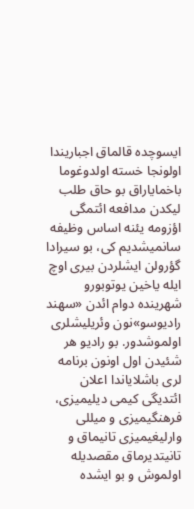ايسوچده قالماق اجباريندا اولونجا خسته اولدوغوما باخماياراق بو حاق طلب ليکدن مدافعه ائتمگی اؤزومه يئنه اساس وظيفه سانميشديم کی، بو سيرادا گؤرولن ايشلردن بيری اوچ ايله ياخين يوتوبورو شهرينده دوام ائدن «سهند راديوسو»نون وئريليشلری اولموشدور. بو راديو هر شئيدن اول اونون برنامه لری باشلاياندا اعلان ائتديگی کيمی ديليميزی، فرهنگيميزی و ميللی وارليغيميزی تانيماق و تانيتديرماق مقصديله اولموش و بو ايشده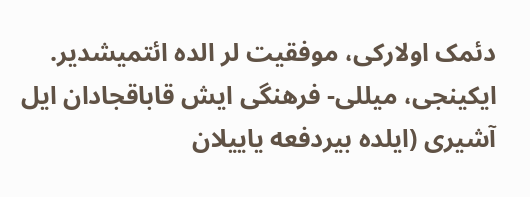دئمک اولارکی، موفقيت لر الده ائتميشدير. ايکينجی، ميللی- فرهنگی ايش قاباقجادان ايل آشيری (ايلده بيردفعه ياييلان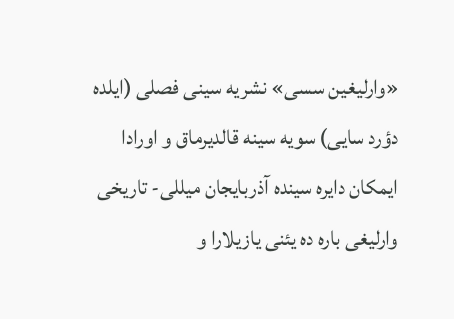«وارليغين سسی» نشريه سينی فصلی (ايلده دؤرد سايی) سويه سينه قالديرماق و اورادا ايمکان دايره سينده آذربايجان ميللی- تاريخی وارليغی باره ده يئنی يازيلارا و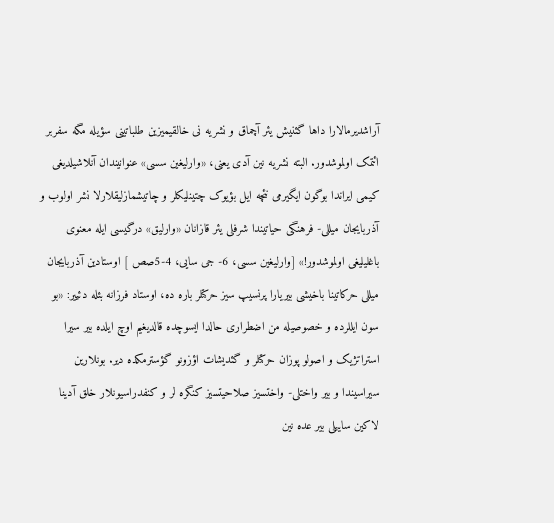آراشديرمالارا داها گئنيش يئر آچماق و نشريه نی خالقيميزين طلباتینی سؤيله مگه سفربر ائتمک اولموشدور. البته نشريه نين آدی يعنی، «وارليغين سسی» عنوانيندان آنلاشيلديغی کيمی ايراندا بوگون ايگيرمی نئچه ايل بؤيوک چتينليکلر و چاتيشمازليقلارلا نشر اولوب و آذربايجان ميللی- فرهنگی حياتيندا شرفلی يئر قازانان «وارليق» درگیسی ايله معنوی باغليليغی اولموشدور!» [وارليغين سسی، 6- جی سايی، 4-5صص ] اوستادين آذربايجان ميللی حرکاتينا باخيشی بيريارا پرنسيپ سيز حرکتلر باره ده، اوستاد فرزانه بئله دئيير: «بو سون ايللرده و خصوصيله من اضطراری حالدا ايسوچده قالديغيم اوچ ايلده بير سيرا استراتژيک و اصولو پوزان حرکتلر و گئديشات اؤزونو گؤسترمکده دير. بونلارين سيراسيندا و بير واختلی- واختسيز صلاحيتسيز کنگره لر و کنفدراسيونلار خلق آدينا لاکين ساييلی بير عده نين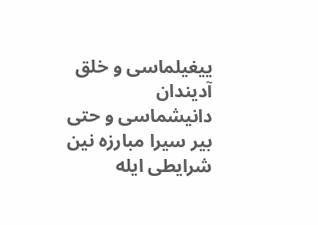ييغيلماسی و خلق آديندان دانيشماسی و حتی بير سيرا مبارزه نين شرايطی ايله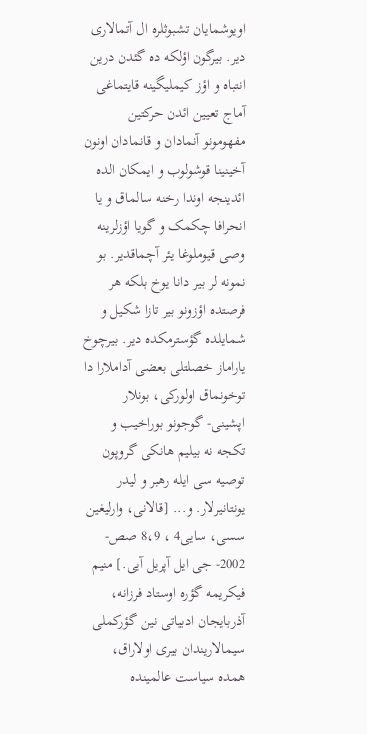اويوشمايان تشبوثلره ال آتمالاری دير. بيرگون اؤلکه ده گئدن درين انتباه و اؤز کيمليگينه قايتماغی آماج تعيين ائدن حرکتين مفهومونو آنمادان و قانمادان اونون آخينينا قوشولوب و ايمکان الده ائدينجه اوندا رخنه سالماق و يا انحرافا چکمک و گويا اؤزلرينه وصی قيوملوغا يئر آچماقدير. بو نمونه لر بير دانا يوخ بلکه هر فرصتده اؤزونو بير تازا شکيل و شمايلده گؤسترمکده دير. بيرچوخ ياراماز خصلتلی بعضی آداملارا دا توخونماق اولورکی، بونلار اپشينی- گوجونو بوراخيب و تکجه نه بيليم هانکی گروپون توصيه سی ايله رهبر و ليدر يونتانيرلار. و... [قالانی، وارليغين سسی، سایی4 ، 8،9 صص- 2002- جی ايل آپريل آيی.] منيم فيکريمه گؤره اوستاد فرزانه، آذربايجان ادبياتی نين گؤرکملی سيمالاريندان بيری اولاراق، همده سياست عالمينده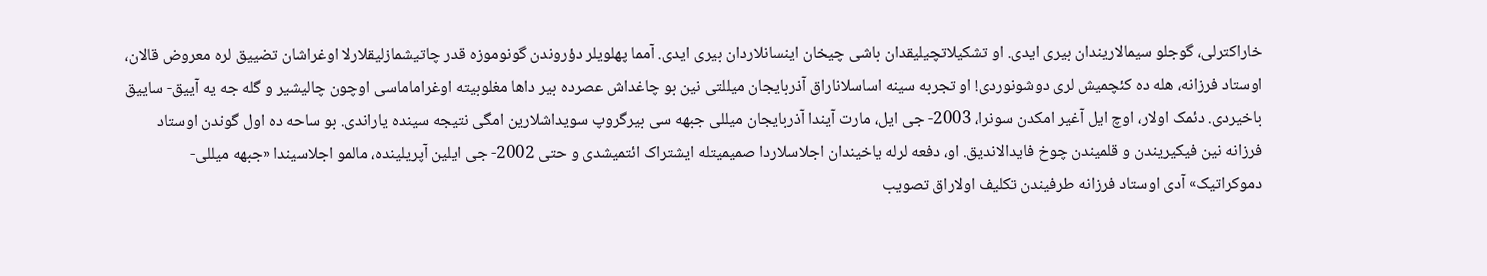خاراکترلی، گوجلو سيمالاريندان بيری ايدی. او تشکيلاتچيليقدان باشی چيخان اينسانلاردان بيری ايدی. آمما پهلويلر دؤروندن گونوموزه قدر چاتيشمازليقلارلا اوغراشان تضييق لره معروض قالان، اوستاد فرزانه، هله ده کئچميش لری دوشونوردی! او تجربه سينه اساسلاناراق آذربايجان ميللتی نين بو چاغداش عصرده بير داها مغلوبيته اوغراماماسی اوچون چاليشير و گله جه يه آييق- ساييق باخيردی. دئمک اولار، اوچ ايل آغير امکدن سونرا، 2003- جی ايل، مارت آيندا آذربايجان ميللی جبهه سی بيرگروپ سويداشلارين امگی نتيجه سينده ياراندی. بو ساحه ده اول گوندن اوستاد فرزانه نين فيکيريندن و قلميندن چوخ فايدالانديق. او، دفعه لرله ياخيندان اجلاسلاردا صميميتله ايشتراک ائتميشدی و حتی 2002- جی ايلين آپريلينده، مالمو اجلاسيندا «جبهه ميللی- دموکراتيک» آدی اوستاد فرزانه طرفيندن تکليف اولاراق تصويب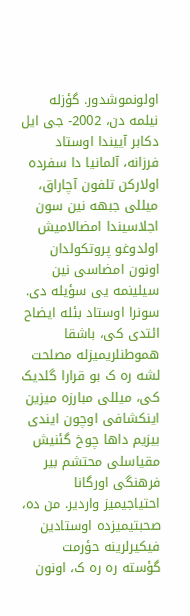اولونموشدور. گؤزله نيلمه دن، 2002- جی ايل دکابر آييندا اوستاد فرزانه، آلمانيا دا سفرده اولارکن تلفون آچاراق، ميللی جبهه نين سون اجلاسيندا امضالاميش اولدوغو پروتکولدان اونون امضاسی نين سيلينمه يی سؤيله دی. سونرا اوستاد بئله ايضاح ائتدی کی، باشقا هموطنلريميزله مصلحت لشه ره ک بو قرارا گلديک کی، ميللی مبارزه ميزين اينکشافی اوچون ايندی بيزيم داها چوخ گئنيش مقياسلی محتشم بير فرهنگی اورگانا احتياجيميز واردير. من ده، صحبتيميزده اوستادين فيکيرلرينه حؤرمت گؤسته ره ره ک، اونون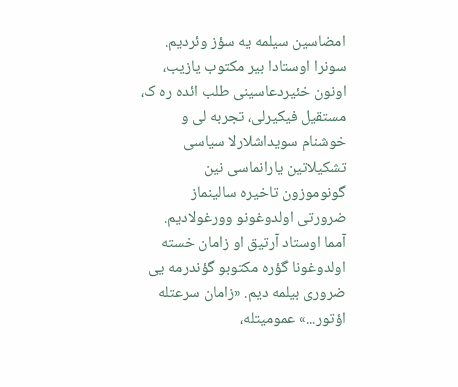امضاسين سيلمه يه سؤز وئرديم. سونرا اوستادا بير مکتوب يازيب، اونون خئيردعاسينی طلب ائده ره ک، مستقيل فيکيرلی، تجربه لی و خوشنام سويداشلارلا سياسی تشکيلاتين يارانماسی نين گونوموزون تاخيره سالينماز ضرورتی اولدوغونو وورغولاديم. آمما اوستاد آرتيق او زامان خسته اولدوغونا گؤره مکتوبو گؤندرمه يی ضروری بيلمه ديم. «زامان سرعتله اؤتور...» عموميتله،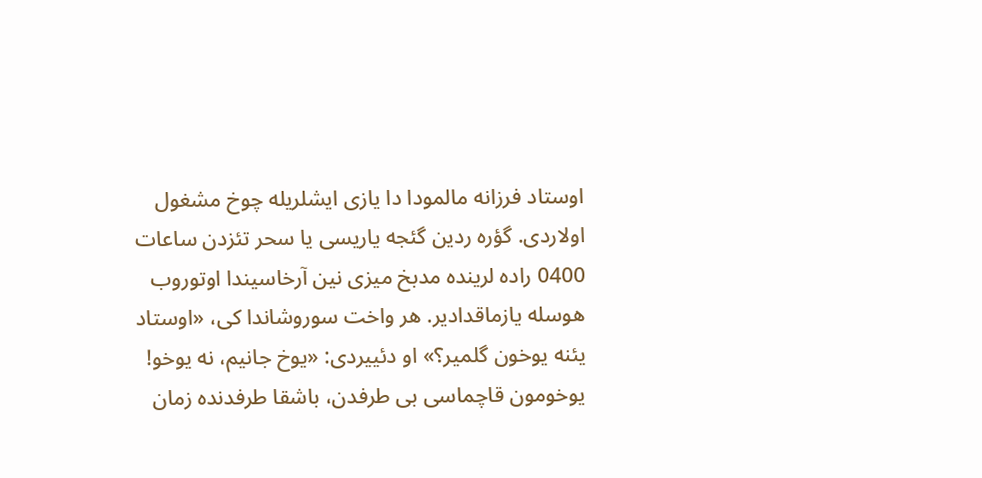اوستاد فرزانه مالمودا دا يازی ايشلریله چوخ مشغول اولاردی. گؤره ردين گئجه ياريسی يا سحر تئزدن ساعات 0400 راده لرينده مدبخ ميزی نين آرخاسيندا اوتوروب هوسله يازماقدادير. هر واخت سوروشاندا کی، «اوستاد يئنه يوخون گلمير؟» او دئييردی: «يوخ جانيم، نه يوخو! يوخومون قاچماسی بی طرفدن، باشقا طرفدنده زمان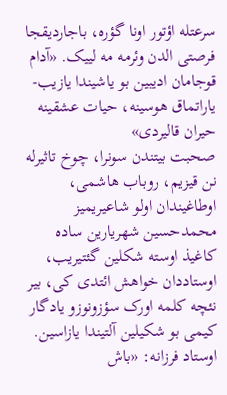سرعتله اؤتور اونا گؤره، باجارديقجا فرصتی الدن وئرمه مه لييک. «آدام قوجامان اديبين بو ياشيندا يازيب- ياراتماق هوسينه، حيات عشقينه حيران قاليردی»
صحبت بيتندن سونرا، چوخ تاثيرله نن قيزیم، روباب هاشمی، اوطاغيندان اولو شاعيريميز محمدحسين شهريارين ساده کاغيذ اوسته شکلين گئتيريب، اوستاددان خواهش ائتدی کی، بير نئچه کلمه اورک سؤزونوزو يادگار کيمی بو شکيلين آلتيندا يازاسين. اوستاد فرزانه: «باش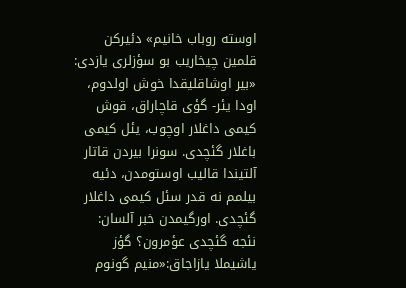اوسته روباب خانيم» دئيرکن قلمين چيخاريب بو سؤزلری يازدی: «بير اوشاقليقدا خوش اولدوم، اودا يئر- گؤی قاچاراق، قوش کيمی داغلار اوچوب، يئل کيمی باغلار گئچدی. سونرا بيردن قاتار آلتيندا قاليب اوستومدن، دئيه بيلمم نه قدر سئل کيمی داغلار گئچدی. اورگيمدن خبر آلسان: نئجه گئچدی عؤمرون؟ گؤز ياشيملا يازاجاق:«منيم گونوم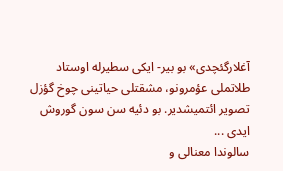آغلارگئچدی» بو بير- ايکی سطيرله اوستاد طلاتملی عؤمرونو، مشقتلی حياتينی چوخ گؤزل تصوير ائتميشدير. بو دئيه سن سون گوروش ايدی ...
سالوندا معنالی و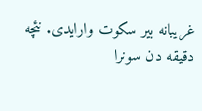غريبانه بير سکوت وارايدی. نئچه دقيقه دن سونرا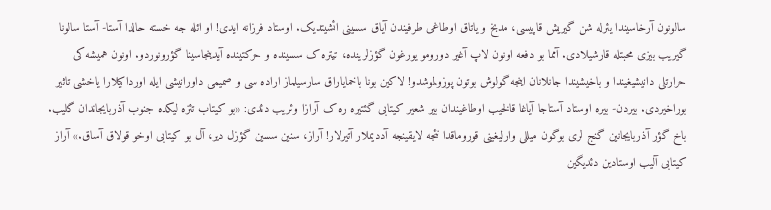سالونون آرخاسيندا يئرله شن گيريش قاپيسی، مدبخ و ياتاق اوطاغی طرفيندن آياق سسينی ائشيتديک. اوستاد فرزانه ايدی! او ائله جه خسته حالدا آستا- آستا سالونا گيريب بيزی محبتله قارشيلادی. آمما بو دفعه اونون لاپ آغير دورومو يورغون گؤزلرينده، تيتره ک سسينده و حرکتينده آيدينجاسينا گؤرونوردو. اونون هميشه کی حرارتلی دانيشيغيندا و باخيشيندا جانلانان اينجه گولوش بوتون پوزولموشدو! لاکين بونا باخماياراق سارسيلماز اراده سی و صميمی داورانيشی ايله اورداکيلارا ياخشی تاثير بوراخيردی. بيردن- بيره اوستاد آستاجا آياغا قالخيب اوطاغيندان بير شعير کيتابی گئتيره ره ک آرازا وئريب دئدی: «بو کيتاب تئزه ليکده جنوب آذربايجاندان گليب. باخ گؤر آذربايجانين گنج لری بوگون ميللی وارليغينی قوروماقدا نئجه لايقينجه آدديملار آتيرلار! آراز، سنين سسين گؤزل دير، آل بو کيتابی اوخو قولاق آساق.» آراز کيتابی آليب اوستادين دئديگين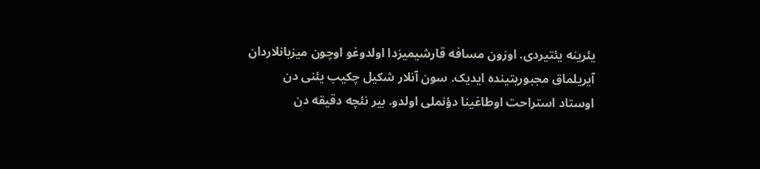يئرينه يئتيردی. اوزون مسافه قارشيميزدا اولدوغو اوچون ميزبانلاردان آيريلماق مجبوريتينده ايديک. سون آنلار شکيل چکيب يئنی دن اوستاد استراحت اوطاغينا دؤنملی اولدو. بير نئچه دقيقه دن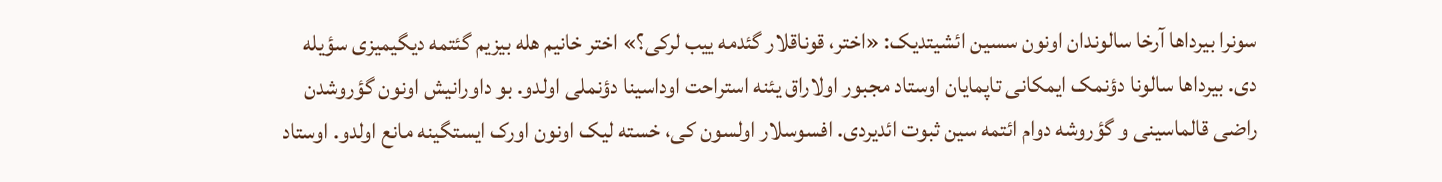سونرا بيرداها آرخا سالوندان اونون سسين ائشيتديک: «اختر، قوناقلار گئدمه ييب لرکی؟» اختر خانيم هله بيزيم گئتمه ديگيميزی سؤيله دی. بيرداها سالونا دؤنمک ايمکانی تاپمايان اوستاد مجبور اولاراق يئنه استراحت اوداسينا دؤنملی اولدو. بو داورانيش اونون گؤروشدن راضی قالماسينی و گؤروشه دوام ائتمه سين ثبوت ائديردی. افسوسلار اولسون کی، خسته ليک اونون اورک ايستگينه مانع اولدو. اوستاد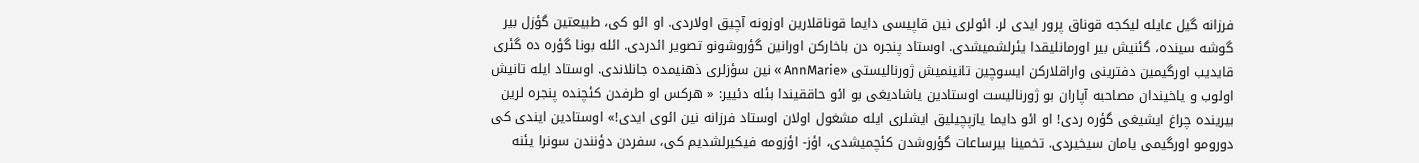فرزانه گيل عايله ليکجه قوناق پرور ايدی لر. ائولری نين قاپيسی دايما قوناقلارين اوزونه آچيق اولاردی. او ائو کی، طبيعتين گؤزل بير گوشه سينده، گئنيش بير اورمانليقدا يئرلشميشدی. اوستاد پنجره دن باخارکن اورانين گؤروشونو تصوير ائدردی. ائله بونا گؤره ده گئری قايديب اورگيمين دفترينی واراقلارکن ايسوچين تانينميش ژورناليستی «AnnMarie » نين سؤزلری ذهنيمده جانلاندی. اوستاد ايله تانيش اولوب و ياخيندان مصاحبه آپاران بو ژورناليست اوستادين ياشاديغی بو ائو حاققيندا بئله دئيير: « هرکس او طرفدن کئچنده پنجره لرين بيرينده چراغ ايشيغی گؤره ردی! او ائو دايما يازپچيليق ايشلری ايله مشغول اولان اوستاد فرزانه نين ائوی ايدی!» اوستادين ايندی کی دورومو اورگيمی يامان سيخيردی. تخمينا بيرساعات گؤروشدن کئچميشدی، اؤز- اؤزومه فيکيرلشديم کی، سفردن دؤنندن سونرا يئنه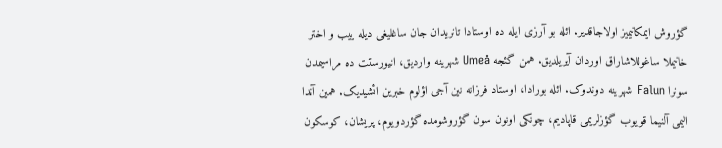گؤروش ايمکانيميز اولاجاقدير. ائله بو آرزی ايله ده اوستادا تانريدان جان ساغليغی ديله ييب و اختر خانيملا ساغوللاشاراق اوردان آيريلديق. همن گئجه Umeå شهرينه وارديق، انيورستت ده مراسيمدن سونرا Falun شهرينه دوندوک. ائله بورادا، اوستاد فرزانه نين آجی اؤلوم خبرین ائشيديک. همين آندا اليمی آلنيما قويوب گؤزلريمی قاپاديم، چونکی اونون سون گؤروشومده گؤردويوم، پريشان، کوسکون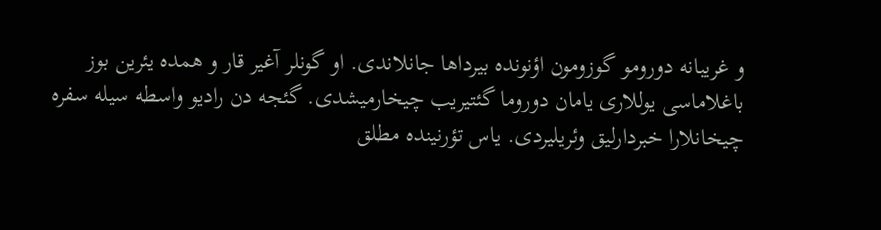و غريبانه دورومو گوزومون اؤنونده بيرداها جانلاندی. او گونلر آغير قار و همده يئرين بوز باغلاماسی يوللاری يامان دوروما گئتيريب چيخارميشدی. گئجه دن راديو واسطه سيله سفره چيخانلارا خبردارليق وئريليردی. ياس تؤرنينده مطلق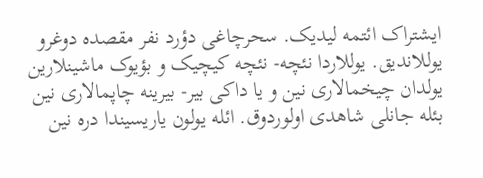ايشتراک ائتمه ليديک. سحرچاغی دؤرد نفر مقصده دوغرو يوللانديق. يوللاردا نئچه- نئچه کيچيک و بؤيوک ماشينلارين يولدان چيخمالاری نين و يا داکی بير- بيرينه چاپمالاری نين بئله جانلی شاهدی اولوردوق. ائله يولون ياريسيندا دره نين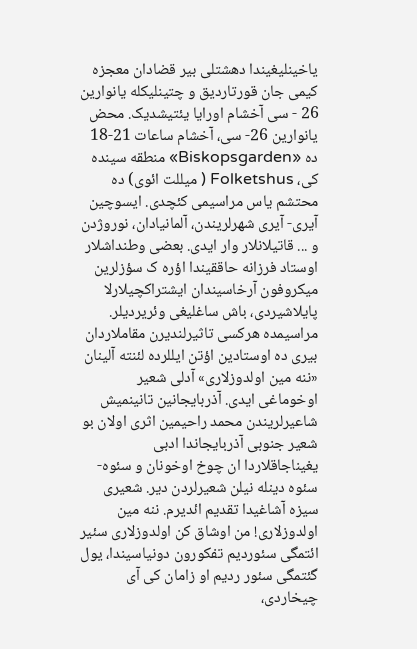ياخينليغيندا دهشتلی بير قضادان معجزه کيمی جان قورتارديق و چتينليکله يانوارين 26 - سی آخشام اورايا يئتيشديک. محض يانوارين 26- سی، آخشام ساعات 21-18 ده «Biskopsgarden» منطقه سينده کی، Folketshus ( ميللت ائوی) ده محتشم ياس مراسيمی کئچدی. ايسوچين آيری- آيری شهرلريندن، آلمانيادان، نوروژدن و ... قاتيلانلار وار ايدی. بعضی وطنداشلار اوستاد فرزانه حاققيندا اؤره ک سؤزلرين ميکروفون آرخاسيندان ايشتراکچيلارلا پايلاشيردی، باش ساغليغی وئريرديلر. مراسيمده هرکسی تاثيرلنديرن مقاملاردان بيری ده اوستادين اؤتن ايللرده لئنته آلينان «ننه مين اولدوزلاری» آدلی شعير اوخوماغی ايدی. آذربايجانين تانينميش شاعيرلريندن محمد راحيمين اثری اولان بو شعير جنوبی آذربايجاندا ادبی يغيناجاقلاردا ان چوخ اوخونان و سئوه- سئوه دينله نيلن شعيرلردن دير. شعيری سيزه آشاغيدا تقديم ائديرم. ننه مين اولدوزلاری! من اوشاق کن اولدوزلاری سئير ائتمگی سئورديم تفکورون دونياسيندا، يول گئتمگی سئور رديم او زامان کی آی چيخاردی،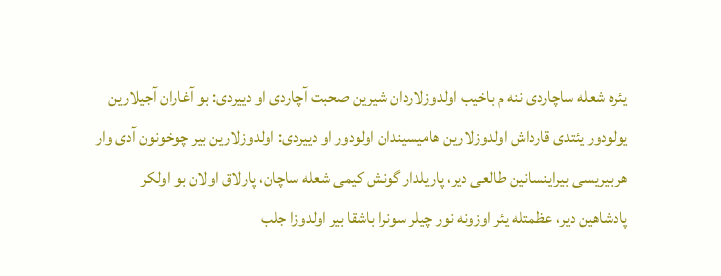يئره شعله ساچاردی ننه م باخيب اولدوزلاردان شيرين صحبت آچاردی او دييردی: بو آغاران آجيلارين يولودور يئتدی قارداش اولدوزلارين هاميسيندان اولودور او دييردی: اولدوزلارين بير چوخونون آدی وار هربيريسی بيراينسانين طالعی دير، پاريلدار گونش کيمی شعله ساچان، پارلاق اولان بو اولکر پادشاهين دير، عظمتله يئر اوزونه نور چيلر سونرا باشقا بير اولدوزا جلب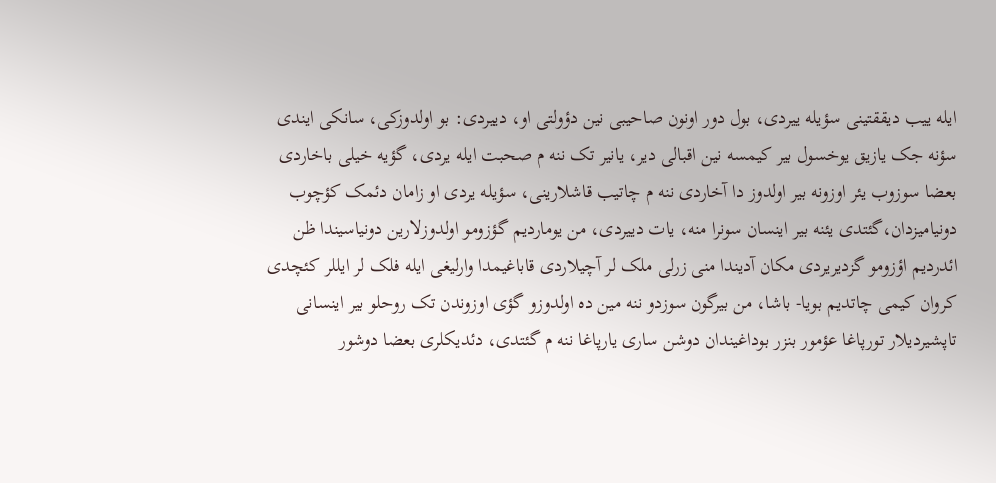ايله ييب ديققتينی سؤيله ييردی، بول دور اونون صاحيبی نين دؤولتی او، دييردی: بو اولدوزکی، سانکی ايندی سؤنه جک يازيق يوخسول بير کيمسه نين اقبالی دير، يانير تک ننه م صحبت ايله يردی، گؤيه خيلی باخاردی بعضا سوزوب يئر اوزونه بير اولدوز دا آخاردی ننه م چاتيب قاشلارينی، سؤيله يردی او زامان دئمک کؤچوب دونياميزدان،گئتدی يئنه بير اينسان سونرا منه، يات دييردی، من يومارديم گؤزومو اولدوزلارين دونياسيندا ظن ائدرديم اؤزومو گزديريردی مکان آديندا منی زرلی ملک لر آچيلاردی قاباغيمدا وارليغی ايله فلک لر ايللر کئچدی کروان کيمی چاتديم بويا- باشا، من بيرگون سوزدو ننه مين ده اولدوزو گؤی اوزوندن تک روحلو بير اينسانی تاپشيرديلار تورپاغا عؤمور بنزر بوداغيندان دوشن ساری يارپاغا ننه م گئتدی، دئديکلری بعضا دوشور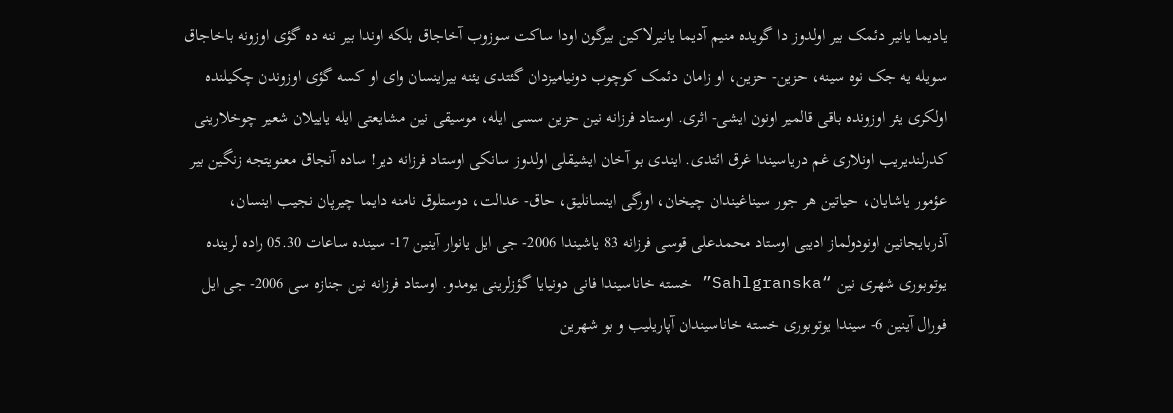ياديما يانير دئمک بير اولدوز دا گويده منيم آديما يانيرلاکين بيرگون اودا ساکت سوزوب آخاجاق بلکه اوندا بير ننه ده گؤی اوزونه باخاجاق سويله يه جک نوه سينه، حزين- حزين، او زامان دئمک کوچوب دونياميزدان گئتدی يئنه بيراينسان وای او کسه گؤی اوزوندن چکيلنده اولکری يئر اوزونده باقی قالمير اونون ايشی- اثری. اوستاد فرزانه نين حزين سسی ايله، موسيقی نين مشايعتی ايله ياييلان شعير چوخلارينی کدرلنديريب اونلاری غم درياسيندا غرق ائتدی. ايندی بو آخان ايشيقلی اولدوز سانکی اوستاد فرزانه دير! ساده آنجاق معنويتجه زنگين بير عؤمور ياشايان، حياتين هر جور سيناغيندان چيخان، اورگی اينسانليق، حاق- عدالت، دوستلوق نامنه دايما چيرپان نجيب اينسان، آذربايجانين اونودولماز اديبی اوستاد محمدعلی قوسی فرزانه 83 ياشيندا 2006- جی ايل يانوار آينين 17- سينده ساعات 05.30 راده لرينده يوتوبوری شهری نين “Sahlgranska” خسته خاناسيندا فانی دونيايا گؤزلرينی يومدو. اوستاد فرزانه نين جنازه سی 2006- جی ايل فورال آينين 6- سيندا يوتوبوری خسته خاناسيندان آپاريليب و بو شهرين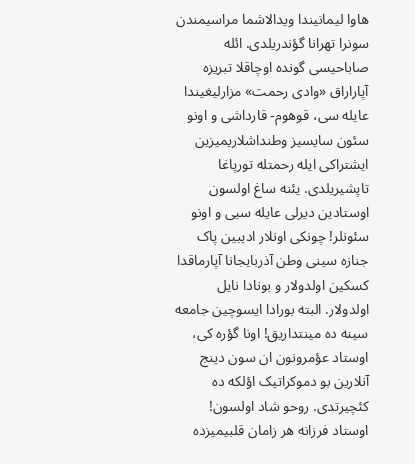هاوا ليمانيندا ويدالاشما مراسيمندن سونرا تهرانا گؤندريلدی. ائله صاباحيسی گونده اوچاقلا تبريزه آپاراراق «وادی رحمت» مزارليغيندا عايله سی، قوهوم- قارداشی و اونو سئون سايسيز وطنداشلاريميزين ايشتراکی ايله رحمتله تورپاغا تاپشيريلدی. يئنه ساغ اولسون اوستادين ديرلی عايله سیی و اونو سئونلر! چونکی اونلار اديبين پاک جنازه سينی وطن آذربايجانا آپارماقدا کسکين اولدولار و بونادا نايل اولدولار. البته بورادا ايسوچين جامعه سينه ده مينتداريق! اونا گؤره کی، اوستاد عؤمرونون ان سون دينج آنلارين بو دموکراتيک اؤلکه ده کئچيرتدی. روحو شاد اولسون! اوستاد فرزانه هر زامان قلبيميزده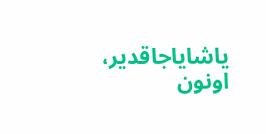ياشاياجاقدير، اونون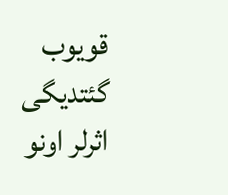قويوب گئتديگی اثرلر اونو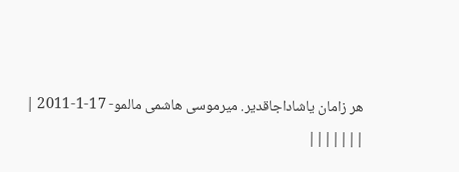هر زامان ياشاداجاقدير. ميرموسی هاشمی مالمو- 17-1-2011 |
|||||||